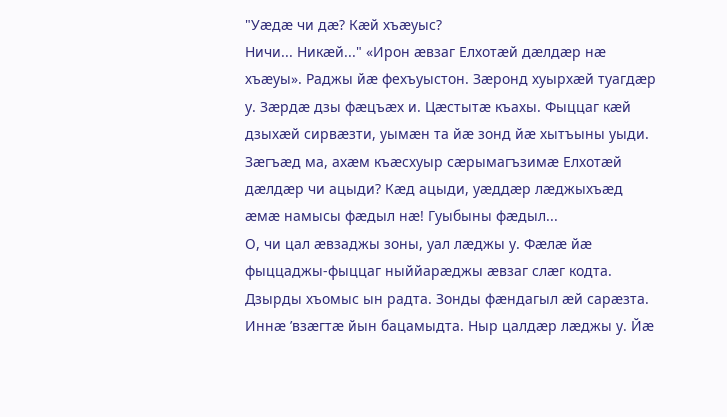"Уæдæ чи дæ? Кæй хъæуыс?
Ничи... Никæй..." «Ирон æвзаг Елхотæй дæлдæр нæ хъæуы». Раджы йæ фехъуыстон. Зæронд хуырхæй туагдæр у. Зæрдæ дзы фæцъæх и. Цæстытæ къахы. Фыццаг кæй дзыхæй сирвæзти, уымæн та йæ зонд йæ хытъыны уыди. Зæгъæд ма, ахæм къæсхуыр сæрымагъзимæ Елхотæй дæлдæр чи ацыди? Кæд ацыди, уæддæр лæджыхъæд æмæ намысы фæдыл нæ! Гуыбыны фæдыл...
О, чи цал æвзаджы зоны, уал лæджы у. Фæлæ йæ фыццаджы-фыццаг ныййарæджы æвзаг слæг кодта. Дзырды хъомыс ын радта. Зонды фæндагыл æй сарæзта. Иннæ ’взæгтæ йын бацамыдта. Ныр цалдæр лæджы у. Йæ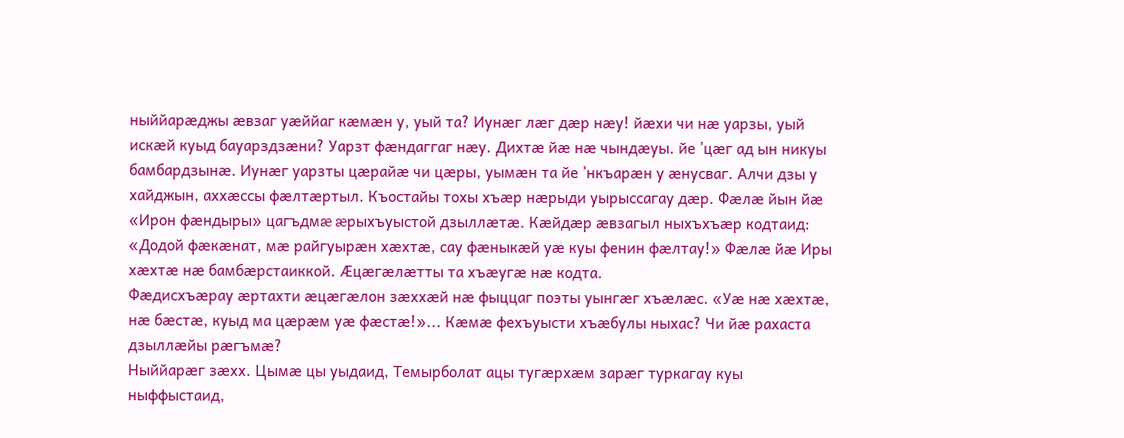ныййарæджы æвзаг уæййаг кæмæн у, уый та? Иунæг лæг дæр нæу! йæхи чи нæ уарзы, уый искæй куыд бауарздзæни? Уарзт фæндаггаг нæу. Дихтæ йæ нæ чындæуы. йе ’цæг ад ын никуы бамбардзынæ. Иунæг уарзты цæрайæ чи цæры, уымæн та йе ’нкъарæн у æнусваг. Алчи дзы у хайджын, аххæссы фæлтæртыл. Къостайы тохы хъæр нæрыди уырыссагау дæр. Фæлæ йын йæ «Ирон фæндыры» цагъдмæ æрыхъуыстой дзыллæтæ. Кæйдæр æвзагыл ныхъхъæр кодтаид: «Додой фæкæнат, мæ райгуырæн хæхтæ, сау фæныкæй уæ куы фенин фæлтау!» Фæлæ йæ Иры хæхтæ нæ бамбæрстаиккой. Æцæгæлæтты та хъæугæ нæ кодта.
Фæдисхъæрау æртахти æцæгæлон зæххæй нæ фыццаг поэты уынгæг хъæлæс. «Уæ нæ хæхтæ, нæ бæстæ, куыд ма цæрæм уæ фæстæ!»... Кæмæ фехъуысти хъæбулы ныхас? Чи йæ рахаста дзыллæйы рæгъмæ?
Ныййарæг зæхх. Цымæ цы уыдаид, Темырболат ацы тугæрхæм зарæг туркагау куы ныффыстаид,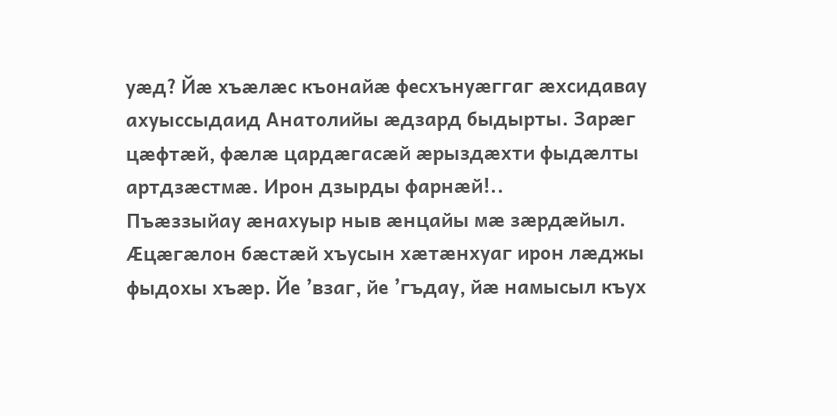уæд? Йæ хъæлæс къонайæ фесхънуæггаг æхсидавау ахуыссыдаид Анатолийы æдзард быдырты. Зарæг цæфтæй, фæлæ цардæгасæй æрыздæхти фыдæлты артдзæстмæ. Ирон дзырды фарнæй!..
Пъæззыйау æнахуыр ныв æнцайы мæ зæрдæйыл. Æцæгæлон бæстæй хъусын хæтæнхуаг ирон лæджы фыдохы хъæр. Йе ’взаг, йе ’гъдау, йæ намысыл къух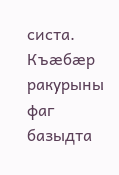систа. Къæбæр ракурыны фаг базыдта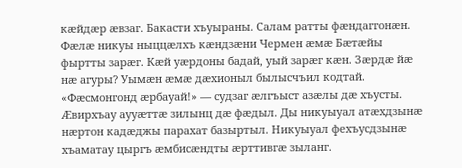кæйдæр æвзаг. Бакасти хъуыраны. Салам ратты фæндаггонæн. Фæлæ никуы ныццæлхъ кæндзæни Чермен æмæ Бæтæйы фыртты зарæг. Кæй уæрдоны бадай, уый зарæг кæн. Зæрдæ йæ нæ агуры? Уымæн æмæ дæхионыл былысчъил кодтай. «Фæсмонгонд æрбауай!» — судзаг æлгъыст азæлы дæ хъусты. Æвирхъау аууæттæ зилынц дæ фæдыл. Ды никуыуал атæхдзынæ нæртон кадæджы парахат базыртыл. Никуыуал фехъусдзынæ хъаматау цыргъ æмбисæндты æрттивгæ зыланг.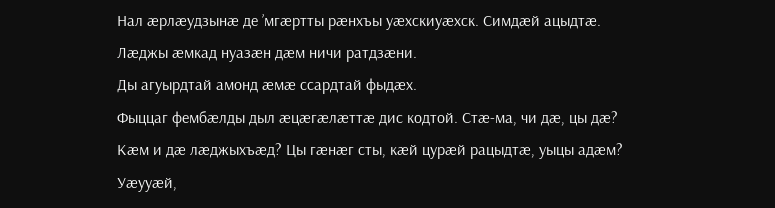Нал æрлæудзынæ де ’мгæртты рæнхъы уæхскиуæхск. Симдæй ацыдтæ.
Лæджы æмкад нуазæн дæм ничи ратдзæни.
Ды агуырдтай амонд æмæ ссардтай фыдæх.
Фыццаг фембæлды дыл æцæгæлæттæ дис кодтой. Стæ-ма, чи дæ, цы дæ? Кæм и дæ лæджыхъæд? Цы гæнæг сты, кæй цурæй рацыдтæ, уыцы адæм? Уæууæй,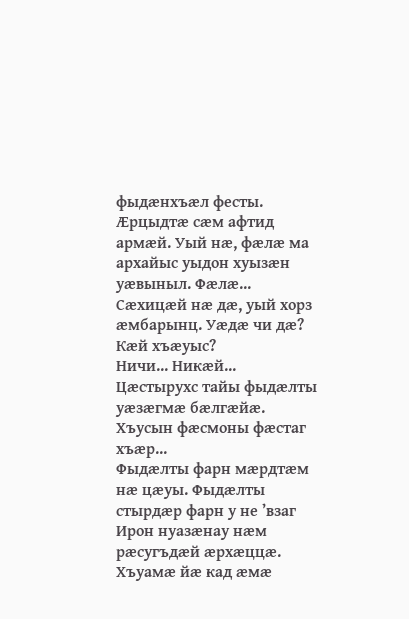фыдæнхъæл фесты. Æрцыдтæ сæм афтид армæй. Уый нæ, фæлæ ма архайыс уыдон хуызæн уæвыныл. Фæлæ... Сæхицæй нæ дæ, уый хорз æмбарынц. Уæдæ чи дæ? Кæй хъæуыс?
Ничи... Никæй...
Цæстырухс тайы фыдæлты уæзæгмæ бæлгæйæ.
Хъусын фæсмоны фæстаг хъæр...
Фыдæлты фарн мæрдтæм нæ цæуы. Фыдæлты стырдæр фарн у не ’взаг Ирон нуазæнау нæм рæсугъдæй æрхæццæ. Хъуамæ йæ кад æмæ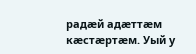радæй адæттæм кæстæртæм. Уый у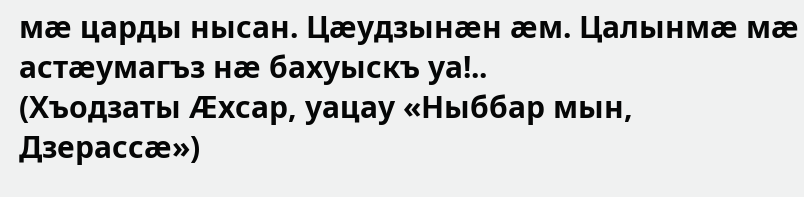мæ царды нысан. Цæудзынæн æм. Цалынмæ мæ астæумагъз нæ бахуыскъ уа!..
(Хъодзаты Æхсар, уацау «Ныббар мын, Дзерассæ»)